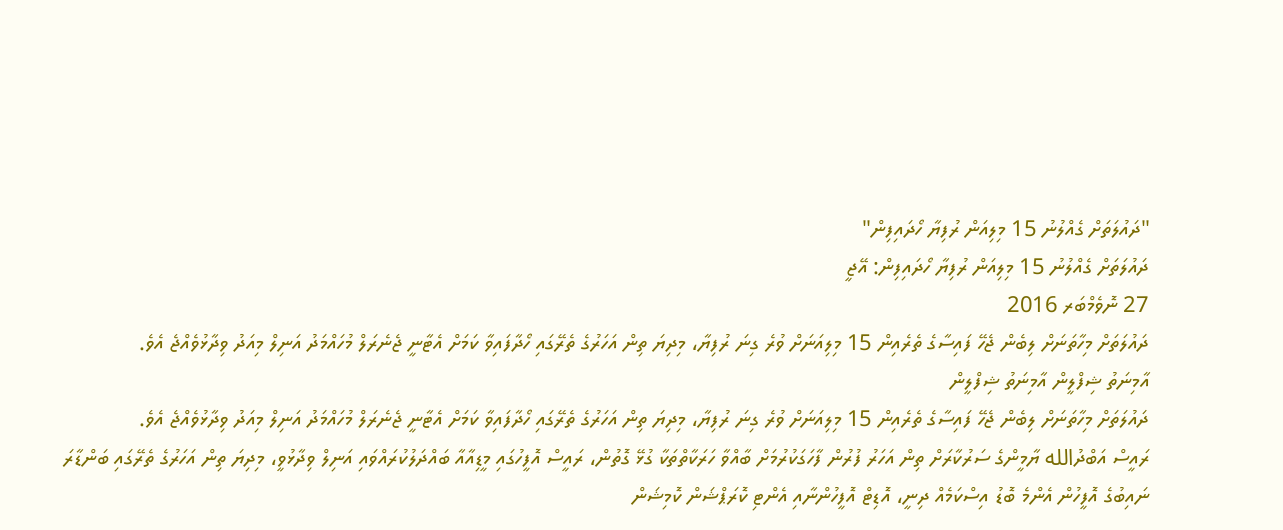"ދައުލަތަށް ގެއްލުނު 15 މިލިއަން ރުފިޔާ ހޯދައިފިން"
ދައުލަތަށް ގެއްލުނު 15 މިލިއަން ރުފިޔާ ހޯދައިފިން: އޭޖީ
27 ނޮވެމްބަރ 2016
ދައުލަތަށް މިހާތަނަށް ލިބެން ޖެހޭ ފައިސާގެ ތެރެއިން 15 މިލިއަނަށް ވުރެ ގިނަ ރުފިޔާ، މިދިޔަ ތިން އަހަރުގެ ތެރޭގައި ހޯދާފައިވާ ކަމަށް އެޓާނީ ޖެނެރަލް މުހައްމަދު އަނިލް މިއަދު ވިދާޅުވެއްޖެ އެވެ.
އާމިނަތު ޝިފްލީން އާމިނަތު ޝިފްލީން
ދައުލަތަށް މިހާތަނަށް ލިބެން ޖެހޭ ފައިސާގެ ތެރެއިން 15 މިލިއަނަށް ވުރެ ގިނަ ރުފިޔާ، މިދިޔަ ތިން އަހަރުގެ ތެރޭގައި ހޯދާފައިވާ ކަމަށް އެޓާނީ ޖެނެރަލް މުހައްމަދު އަނިލް މިއަދު ވިދާޅުވެއްޖެ އެވެ.
ރައީސް އަބްދުالله ޔާމީންގެ ސަރުކާރަށް ތިން އަހަރު ފުރުން ފާހަގަކުރުމަށް ބާއްވާ ހަރަކާތްތަކާ ގުޅޭ ގޮތުން، ރައީސް އޮފީހުގައި މީޑިއާއާ ބައްދަލުކުރައްވައި އަނިލް ވިދާޅުވީ، މިދިޔަ ތިން އަހަރުގެ ތެރޭގައި ބަންޑާރަ ނައިބުގެ އޮފީހުން އެންމެ ބޮޑު އިސްކަމެއް ދިނީ، އޮޑިޓް އޮފީހުންނާއި އެންޓި ކޮރަޕްޝަން ކޮމިޝަން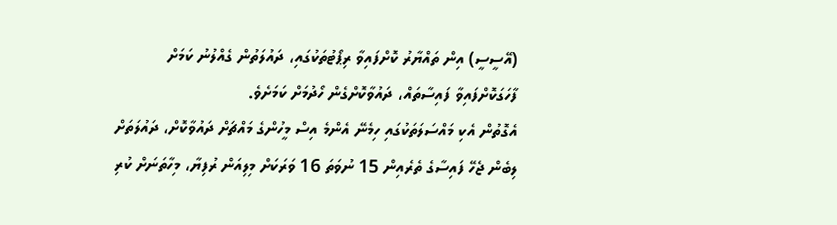(އޭސީސީ) އިން ތައްޔާރު ކޮށްފައިވާ ރިޕޯޓުތަކުގައި، ދައުލަތުން ގެއްލުނު ކަމަށް ފާހަގަކޮށްފައިވާ ފައިސާތައް، ދައުވާކޮށްގެން ހޯދުމަށް ކަމަށެވެ.
އެގޮތުން އެކި މައްސަލަތަކުގައި ހިމެނޭ އެންމެ އިސް މީހުންގެ މައްޗަށް ދައުވާކޮށް، ދައުލަތަށް ލިބެން ޖެހޭ ފައިސާގެ ތެރެއިން 15 ނުވަތަ 16 ވަރަކަށް މިލިއަން ރުފިޔާ، މިހާތަނަށް ކުރި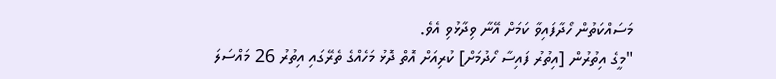މަސައްކަތުން ހޯދާފައިވާ ކަމަށް އޭނާ ވިދާޅުވި އެވެ.
"މީގެ އިތުރުން [އިތުރު ފައިސާ ހޯދުމަށް] ކުރިއަށް އޮތް ދޮޅު މަހެއްގެ ތެރޭގައި އިތުރު 26 މައްސަލަ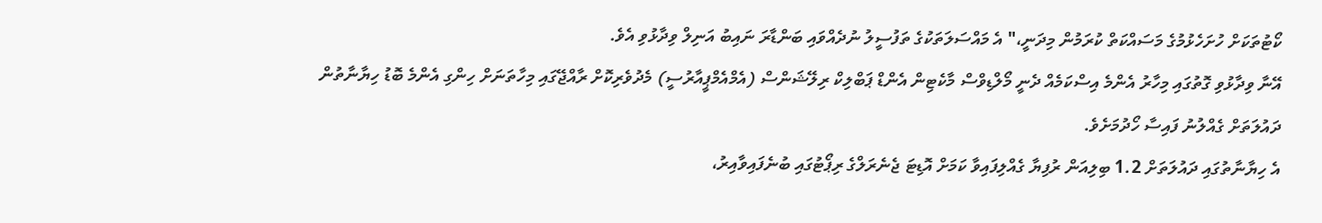ކޯޓުތަކަށް ހުށަހެޅުމުގެ މަސައްކަތް ކުރަމުން މިދަނީ،" އެ މައްސަލަތަކުގެ ތަފުސީލު ނުދެއްވައި ބަންޑާރަ ނައިބު އަނިލް ވިދާޅުވި އެވެ.
އޭނާ ވިދާޅުވި ގޮތުގައި މިހާރު އެންމެ އިސްކަމެއް ދެނީ މޯލްޑިވްސް މާކެޓިން އެންޑް ޕަބްލިކް ރިލޭޝަންސް (އެމްއެމްޕީއާރުސީ) މެދުވެރިކޮށް ރާއްޖޭގައި މިހާތަނަށް ހިންގި އެންމެ ބޮޑު ހިޔާނާތުން ދައުލަތަށް ގެއްލުނު ފައިސާ ހޯދުމަށެވެ.
އެ ހިޔާނާތުގައި ދައުލަތަށް 1.2 ބިލިއަން ރުފިޔާ ގެއްލިފައިވާ ކަމަށް އޮޑިޓަ ޖެނެރަލްގެ ރިޕޯޓުގައި ބުނެފައިވާއިރު،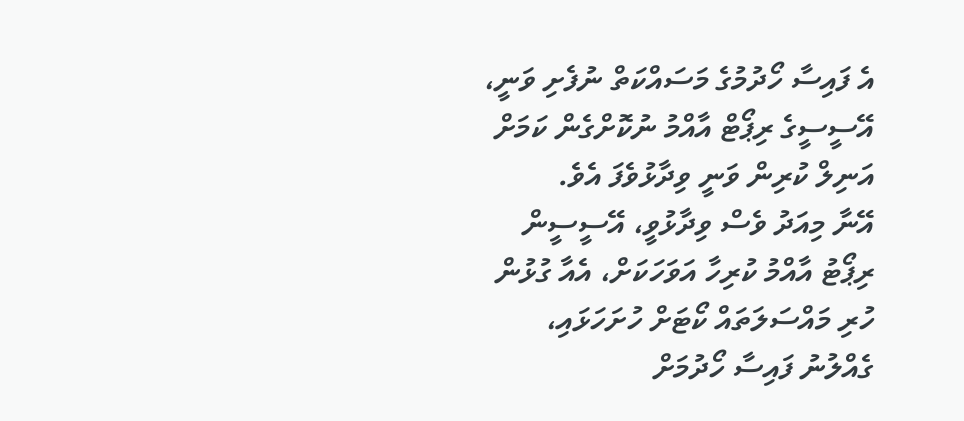އެ ފައިސާ ހޯދުމުގެ މަސައްކަތް ނުފެށި ވަނީ، އޭސީސީގެ ރިޕޯޓް އާއްމު ނުކޮށްގެން ކަމަށް އަނިލް ކުރިން ވަނީ ވިދާޅުވެފަ އެވެ.
އޭނާ މިއަދު ވެސް ވިދާޅުވީ، އޭސީސީން ރިޕޯޓު އާއްމު ކުރިހާ އަވަހަކަށް، އެއާ ގުޅުން ހުރި މައްސަލަތައް ކޯޓަށް ހުށަހަޅައި، ގެއްލުނު ފައިސާ ހޯދުމަށް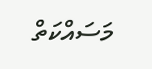މަސައްކަތް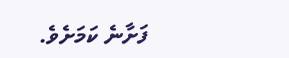ފަށާނެ ކަމަށެވެ.